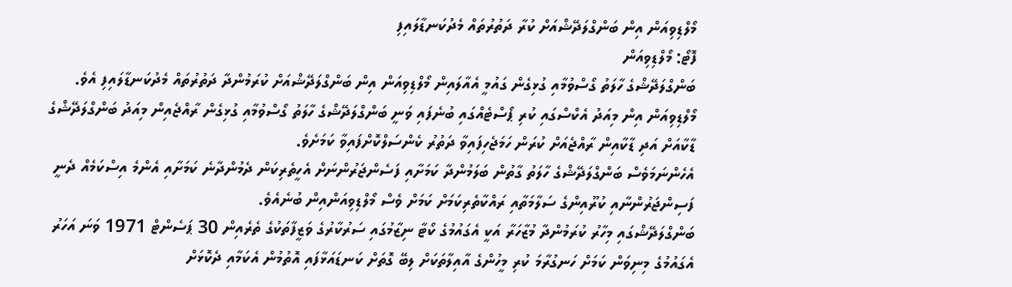މޯލްޑިވިއަން އިން ބަންގްލަދޭޝްއަށް ކުރާ ދަތުރުތައް މެދުކަނޑާލައިފި
ފޮޓޯ: މޯލްޑިވިއަން
ބަންގްލަދޭޝްގެ ހާލަތު ގޯސްވުމާއި ގުޅިގެން ގައުމީ އެއާލައިން މޯލްޑިވިއަން އިން ބަންގްލަދޭޝްއަށް ކުރަމުންދާ ދަތުރުތައް މެދުކަނޑާލައިފި އެވެ.
މޯލްޑިވިއަން އިން މިއަދު އެކްސްގައި ކުރި ޕޯސްޓެއްގައި ބުނެފައި ވަނީ ބަންގްލަދޭޝްގެ ހާލަތު ގޯސްވުމާއި ގުޅިގެން ރާއްޖެއިން މިއަދު ބަންގްލަދޭޝްގެ ޑާކާއަށް އަދި ޑާކާއިން ރާއްޖެއަށް ކުރަން ހަމަޖެހިފައިވާ ދަތުރު ކެންސަލްކޮށްފައިވާ ކަމަށެވެ.
އެހެންނަމަވެސް ބަންގްލަދޭޝްގެ ހާލަތު ގާތުން ބަލަމުންދާ ކަމަށާއި ފަސެންޖަރުންނަށް އެހީތެރިކަން ދެމުންދާނެ ކަމަށާއި އެންމެ އިސްކަމެއް ދެނީ ފަސިންޖަރުންނާއި ކުރޫއިންގެ ސަލާމަތާއި ރައްކާތެރިކަމަށް ކަމަށް ވެސް މޯލްޑިވިއަންއިން ބުނެއެވެ.
ބަންގްލަދޭޝްގައި މިހާރު ކުރަމުންދާ މުޒާހަރާ އަކީ އެގައުމުގެ ކޯޓާ ނިޒާމުގައި ސަރުކާރުގެ ވަޒީފާތަކުގެ ތެރެއިން 30 ޕަސެންޓް 1971 ވަނަ އަހަރު އެގައުމުގެ މިނިވަން ކަމަށް ހަނގުރާމަ ކުރި މީހުންގެ އާއިލާތަކަށް ލިބޭ ގޮތަށް ކަނޑައަޅާފައި އޮތުމުން އެކަމާއި ދެކޮޅަށް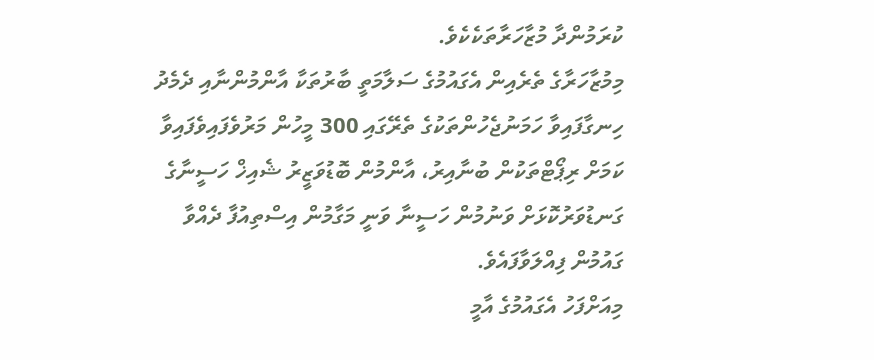ކުރަމުންދާ މުޒާހަރާތަކެކެވެ.
މިމުޒާހަރާގެ ތެރެއިން އެގައުމުގެ ސަލާމަތީ ބާރުތަކާ އާންމުންނާއި ދެމެދު ހިނގާފައިވާ ހަމަނުޖެހުންތަކުގެ ތެރޭގައި 300 މީހުން މަރުވެފައިވެފައިވާ ކަމަށް ރިޕޯޓްތަކުން ބުނާއިރު، އާންމުން ބޮޑުވަޒީރު ޝެއިޚް ހަސީނާގެ ގަނޑުވަރުކޮޅަށް ވަނުމުން ހަސީނާ ވަނީ މަގާމުން އިސްތިއުފާ ދެއްވާ ގައުމުން ފިއްލަވާފައެވެ.
މިއަށްފަހު އެގައުމުގެ އާމީ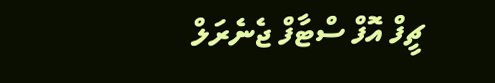ޗީފް އޮފް ސްޓާފް ޖެނެރަލް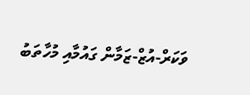ވަކަރް-އުޒް-ޒަމާން ގައުމާއި މުހާތަބު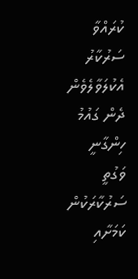ކުރައްވާ ސަރުކާރު އެކުލަވާލެވެން ދެން ގައުމު ހިންގާނީ ވަގުތީ ސަރުކާރަކުން ކަމަށާއި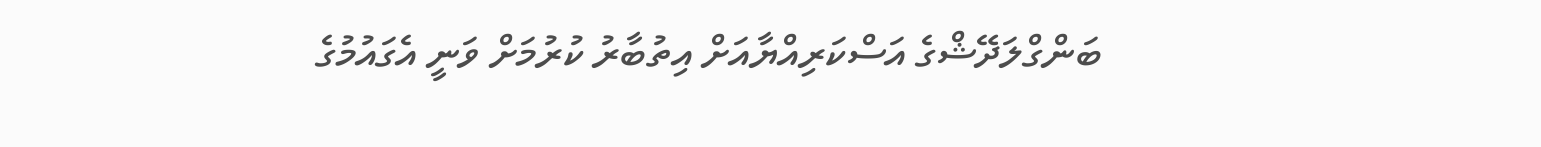ބަންގްލަދޭޝްގެ އަސްކަރިއްޔާއަށް އިތުބާރު ކުރުމަށް ވަނީ އެގައުމުގެ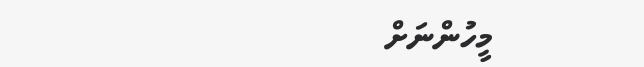މީހުންނަށް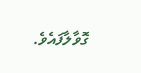ގޮވާލާފައެވެ.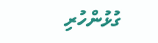ގުޅުންހުރި